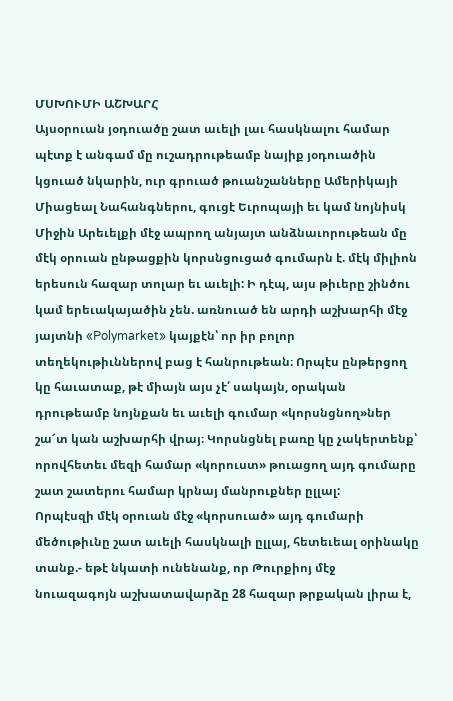ՄՍԽՈՒՄԻ ԱՇԽԱՐՀ
Այսօրուան յօդուածը շատ աւելի լաւ հասկնալու համար պէտք է անգամ մը ուշադրութեամբ նայիք յօդուածին կցուած նկարին, ուր գրուած թուանշանները Ամերիկայի Միացեալ Նահանգներու, գուցէ Եւրոպայի եւ կամ նոյնիսկ Միջին Արեւելքի մէջ ապրող անյայտ անձնաւորութեան մը մէկ օրուան ընթացքին կորսնցուցած գումարն է. մէկ միլիոն երեսուն հազար տոլար եւ աւելի: Ի դէպ, այս թիւերը շինծու կամ երեւակայածին չեն. առնուած են արդի աշխարհի մէջ յայտնի «Polymarket» կայքէն՝ որ իր բոլոր տեղեկութիւններով բաց է հանրութեան։ Որպէս ընթերցող կը հաւատաք, թէ միայն այս չէ՛ սակայն, օրական դրութեամբ նոյնքան եւ աւելի գումար «կորսնցնող»ներ շա՜տ կան աշխարհի վրայ։ Կորսնցնել բառը կը չակերտենք՝ որովհետեւ մեզի համար «կորուստ» թուացող այդ գումարը շատ շատերու համար կրնայ մանրուքներ ըլլալ:
Որպէսզի մէկ օրուան մէջ «կորսուած» այդ գումարի մեծութիւնը շատ աւելի հասկնալի ըլլայ, հետեւեալ օրինակը տանք.- եթէ նկատի ունենանք, որ Թուրքիոյ մէջ նուազագոյն աշխատավարձը 28 հազար թրքական լիրա է,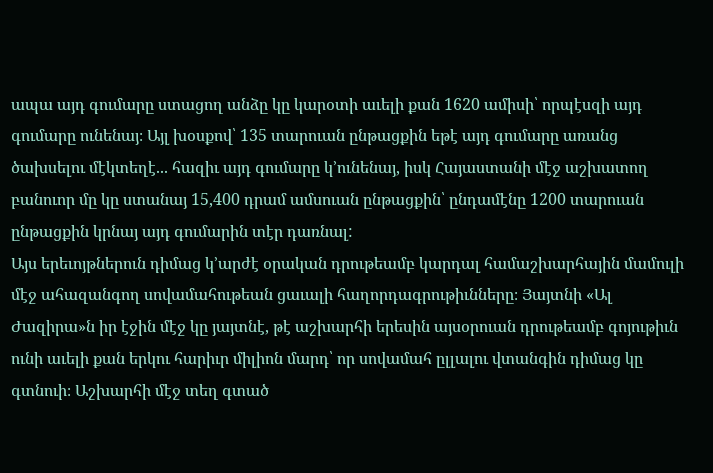ապա այդ գումարը ստացող անձը կը կարօտի աւելի քան 1620 ամիսի՝ որպէսզի այդ գումարը ունենայ։ Այլ խօսքով՝ 135 տարուան ընթացքին եթէ այդ գումարը առանց ծախսելու մէկտեղէ... հազիւ այդ գումարը կ՚ունենայ, իսկ Հայաստանի մէջ աշխատող բանուոր մը կը ստանայ 15,400 դրամ ամսուան ընթացքին՝ ընդամէնը 1200 տարուան ընթացքին կրնայ այդ գումարին տէր դառնալ:
Այս երեւոյթներուն դիմաց կ՚արժէ օրական դրութեամբ կարդալ համաշխարհային մամուլի մէջ ահազանգող սովամահութեան ցաւալի հաղորդագրութիւնները։ Յայտնի «Ալ Ժազիրա»ն իր էջին մէջ կը յայտնէ, թէ աշխարհի երեսին այսօրուան դրութեամբ գոյութիւն ունի աւելի քան երկու հարիւր միլիոն մարդ՝ որ սովամահ ըլլալու վտանգին դիմաց կը գտնուի։ Աշխարհի մէջ տեղ գտած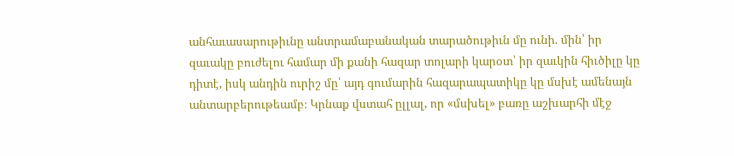անհաւասարութիւնը անտրամաբանական տարածութիւն մը ունի. մին՝ իր զաւակը բուժելու համար մի քանի հազար տոլարի կարօտ՝ իր զաւկին հիւծիլը կը դիտէ, իսկ անդին ուրիշ մը՝ այդ գումարին հազարապատիկը կը մսխէ ամենայն անտարբերութեամբ։ Կրնաք վստահ ըլլալ, որ «մսխել» բառը աշխարհի մէջ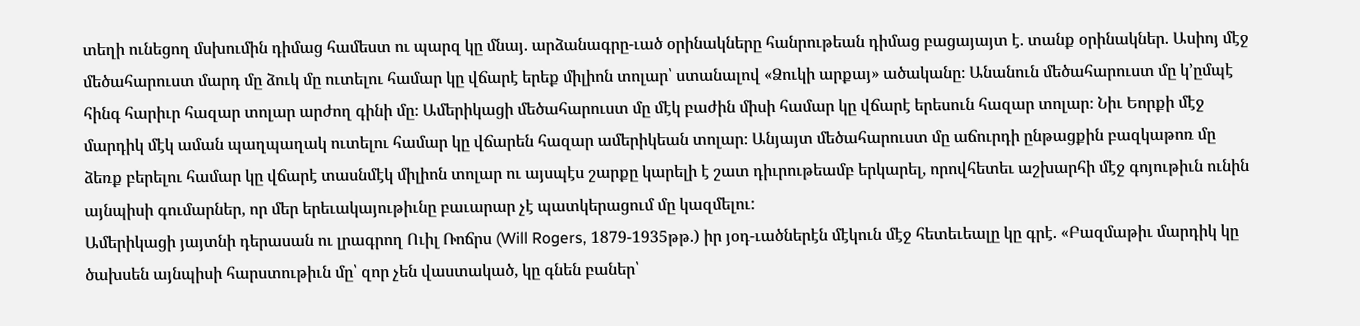տեղի ունեցող մսխումին դիմաց համեստ ու պարզ կը մնայ. արձանագրը-ւած օրինակները հանրութեան դիմաց բացայայտ է. տանք օրինակներ. Ասիոյ մէջ մեծահարուստ մարդ մը ձուկ մը ուտելու համար կը վճարէ երեք միլիոն տոլար՝ ստանալով «Ձուկի արքայ» ածականը։ Անանուն մեծահարուստ մը կ՚ըմպէ հինգ հարիւր հազար տոլար արժող գինի մը։ Ամերիկացի մեծահարուստ մը մէկ բաժին միսի համար կը վճարէ երեսուն հազար տոլար։ Նիւ Եորքի մէջ մարդիկ մէկ աման պաղպաղակ ուտելու համար կը վճարեն հազար ամերիկեան տոլար։ Անյայտ մեծահարուստ մը աճուրդի ընթացքին բազկաթոռ մը ձեռք բերելու համար կը վճարէ տասնմէկ միլիոն տոլար ու այսպէս շարքը կարելի է շատ դիւրութեամբ երկարել, որովհետեւ աշխարհի մէջ գոյութիւն ունին այնպիսի գումարներ, որ մեր երեւակայութիւնը բաւարար չէ պատկերացում մը կազմելու:
Ամերիկացի յայտնի դերասան ու լրագրող Ուիլ Ռոճրս (Will Rogers, 1879-1935թթ.) իր յօդ-ւածներէն մէկուն մէջ հետեւեալը կը գրէ. «Բազմաթիւ մարդիկ կը ծախսեն այնպիսի հարստութիւն մը՝ զոր չեն վաստակած, կը գնեն բաներ՝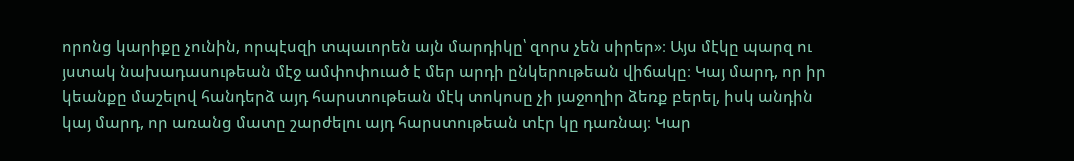որոնց կարիքը չունին, որպէսզի տպաւորեն այն մարդիկը՝ զորս չեն սիրեր»։ Այս մէկը պարզ ու յստակ նախադասութեան մէջ ամփոփուած է մեր արդի ընկերութեան վիճակը։ Կայ մարդ, որ իր կեանքը մաշելով հանդերձ այդ հարստութեան մէկ տոկոսը չի յաջողիր ձեռք բերել, իսկ անդին կայ մարդ, որ առանց մատը շարժելու այդ հարստութեան տէր կը դառնայ։ Կար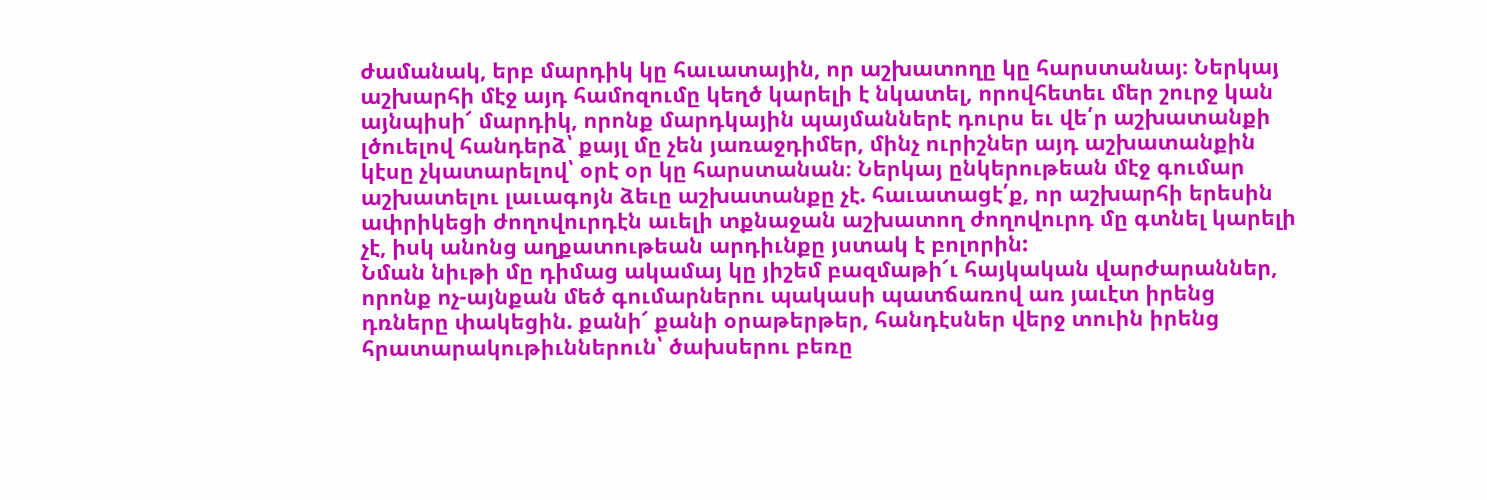ժամանակ, երբ մարդիկ կը հաւատային, որ աշխատողը կը հարստանայ։ Ներկայ աշխարհի մէջ այդ համոզումը կեղծ կարելի է նկատել, որովհետեւ մեր շուրջ կան այնպիսի՜ մարդիկ, որոնք մարդկային պայմաններէ դուրս եւ վե՛ր աշխատանքի լծուելով հանդերձ՝ քայլ մը չեն յառաջդիմեր, մինչ ուրիշներ այդ աշխատանքին կէսը չկատարելով՝ օրէ օր կը հարստանան։ Ներկայ ընկերութեան մէջ գումար աշխատելու լաւագոյն ձեւը աշխատանքը չէ. հաւատացէ՛ք, որ աշխարհի երեսին ափրիկեցի ժողովուրդէն աւելի տքնաջան աշխատող ժողովուրդ մը գտնել կարելի չէ, իսկ անոնց աղքատութեան արդիւնքը յստակ է բոլորին:
Նման նիւթի մը դիմաց ակամայ կը յիշեմ բազմաթի՜ւ հայկական վարժարաններ, որոնք ոչ-այնքան մեծ գումարներու պակասի պատճառով առ յաւէտ իրենց դռները փակեցին. քանի՜ քանի օրաթերթեր, հանդէսներ վերջ տուին իրենց հրատարակութիւններուն՝ ծախսերու բեռը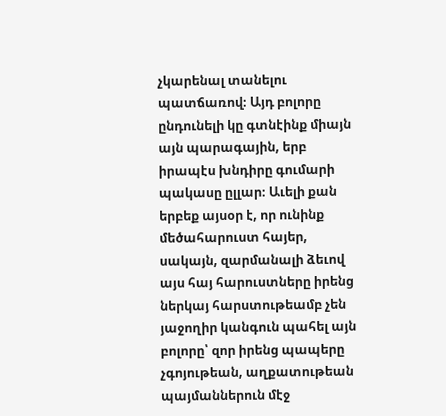չկարենալ տանելու պատճառով։ Այդ բոլորը ընդունելի կը գտնէինք միայն այն պարագային, երբ իրապէս խնդիրը գումարի պակասը ըլլար։ Աւելի քան երբեք այսօր է, որ ունինք մեծահարուստ հայեր, սակայն, զարմանալի ձեւով այս հայ հարուստները իրենց ներկայ հարստութեամբ չեն յաջողիր կանգուն պահել այն բոլորը՝ զոր իրենց պապերը չգոյութեան, աղքատութեան պայմաններուն մէջ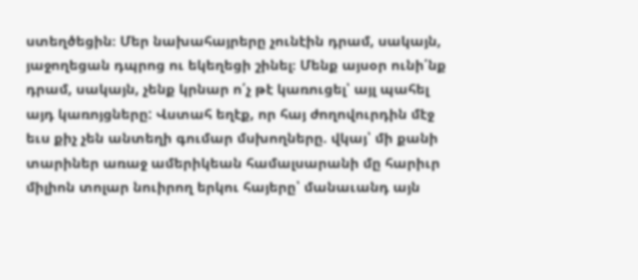ստեղծեցին։ Մեր նախահայրերը չունէին դրամ, սակայն, յաջողեցան դպրոց ու եկեղեցի շինել։ Մենք այսօր ունի՛նք դրամ, սակայն, չենք կրնար ո՛չ թէ կառուցել՝ այլ պահել այդ կառոյցները: Վստահ եղէք, որ հայ ժողովուրդին մէջ եւս քիչ չեն անտեղի գումար մսխողները. վկայ՝ մի քանի տարիներ առաջ ամերիկեան համալսարանի մը հարիւր միլիոն տոլար նուիրող երկու հայերը՝ մանաւանդ այն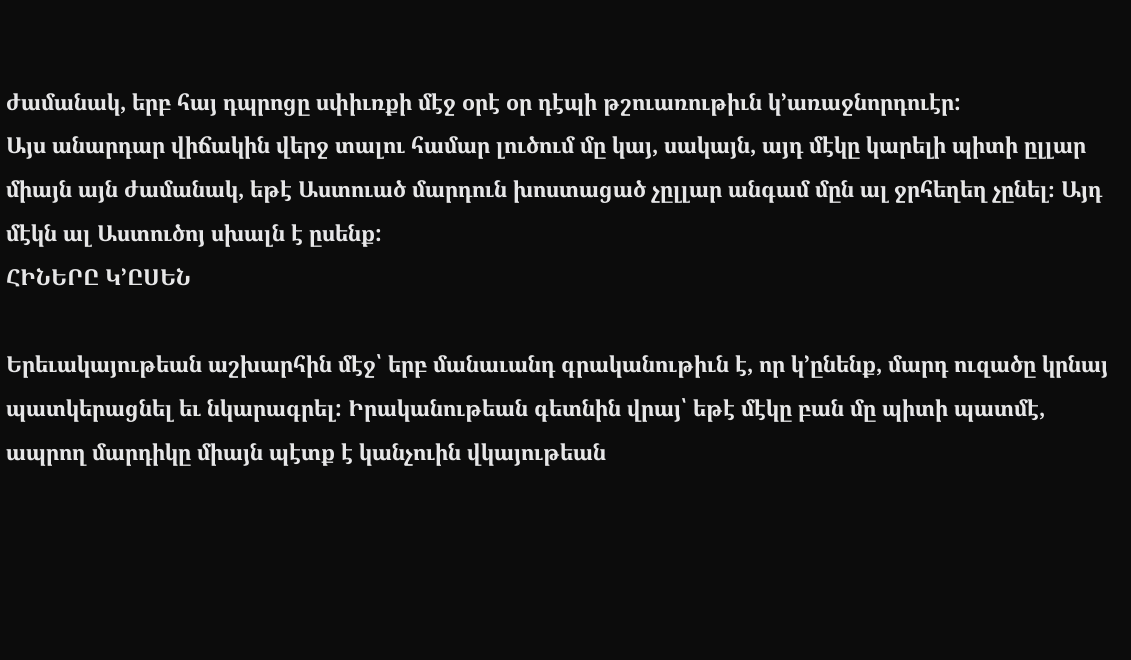ժամանակ, երբ հայ դպրոցը սփիւռքի մէջ օրէ օր դէպի թշուառութիւն կ՚առաջնորդուէր:
Այս անարդար վիճակին վերջ տալու համար լուծում մը կայ, սակայն, այդ մէկը կարելի պիտի ըլլար միայն այն ժամանակ, եթէ Աստուած մարդուն խոստացած չըլլար անգամ մըն ալ ջրհեղեղ չընել։ Այդ մէկն ալ Աստուծոյ սխալն է ըսենք:
ՀԻՆԵՐԸ Կ՚ԸՍԵՆ

Երեւակայութեան աշխարհին մէջ՝ երբ մանաւանդ գրականութիւն է, որ կ՚ընենք, մարդ ուզածը կրնայ պատկերացնել եւ նկարագրել: Իրականութեան գետնին վրայ՝ եթէ մէկը բան մը պիտի պատմէ, ապրող մարդիկը միայն պէտք է կանչուին վկայութեան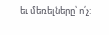եւ մեռելները՝ ո՛չ: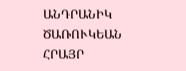ԱՆԴՐԱՆԻԿ ԾԱՌՈՒԿԵԱՆ
ՀՐԱՅՐ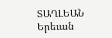ՏԱՂԼԵԱՆ
Երեւան